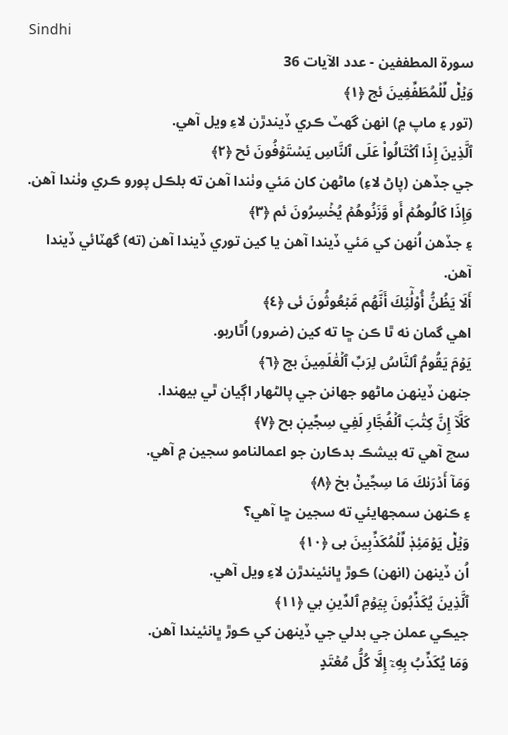Sindhi
سورة المطففين - عدد الآيات 36
وَيۡلٞ لِّلۡمُطَفِّفِينَ ئج ﴿١﴾
(تور ۽ ماپ ۾) انھن گھٽ ڪري ڏيندڙن لاءِ ويل آھي.
ٱلَّذِينَ إِذَا ٱكۡتَالُواْ عَلَى ٱلنَّاسِ يَسۡتَوۡفُونَ ئح ﴿٢﴾
جي جڏھن (پاڻ لاءِ) ماڻھن کان مَئي وٺندا آھن ته بلڪل پورو ڪري وٺندا آھن.
وَإِذَا كَالُوهُمۡ أَو وَّزَنُوهُمۡ يُخۡسِرُونَ ئم ﴿٣﴾
۽ جڏھن اُنھن کي مَئي ڏيندا آھن يا کين توري ڏيندا آھن (ته) گھٽائي ڏيندا آھن.
أَلَا يَظُنُّ أُوْلَٰٓئِكَ أَنَّهُم مَّبۡعُوثُونَ ئى ﴿٤﴾
اھي گمان نه ٿا ڪن ڇا ته کين (ضرور) اُٿاربو.
يَوۡمَ يَقُومُ ٱلنَّاسُ لِرَبِّ ٱلۡعَٰلَمِينَ بج ﴿٦﴾
جنھن ڏينھن ماڻھو جھانن جي پالڻھار اڳيان ٿي بيھندا.
كَلَّآ إِنَّ كِتَٰبَ ٱلۡفُجَّارِ لَفِي سِجِّينٖ بح ﴿٧﴾
سچ آھي ته بيشڪ بدڪارن جو اعمالنامو سجين ۾ آھي.
وَمَآ أَدۡرَىٰكَ مَا سِجِّينٞ بخ ﴿٨﴾
۽ ڪنھن سمجھايئي ته سجين ڇا آھي؟
وَيۡلٞ يَوۡمَئِذٖ لِّلۡمُكَذِّبِينَ بى ﴿١٠﴾
اُن ڏينھن (انھن) ڪوڙ ڀانئيندڙن لاءِ ويل آھي.
ٱلَّذِينَ يُكَذِّبُونَ بِيَوۡمِ ٱلدِّينِ بي ﴿١١﴾
جيڪي عملن جي بدلي جي ڏينھن کي ڪوڙ ڀانئيندا آھن.
وَمَا يُكَذِّبُ بِهِۦٓ إِلَّا كُلُّ مُعۡتَدٍ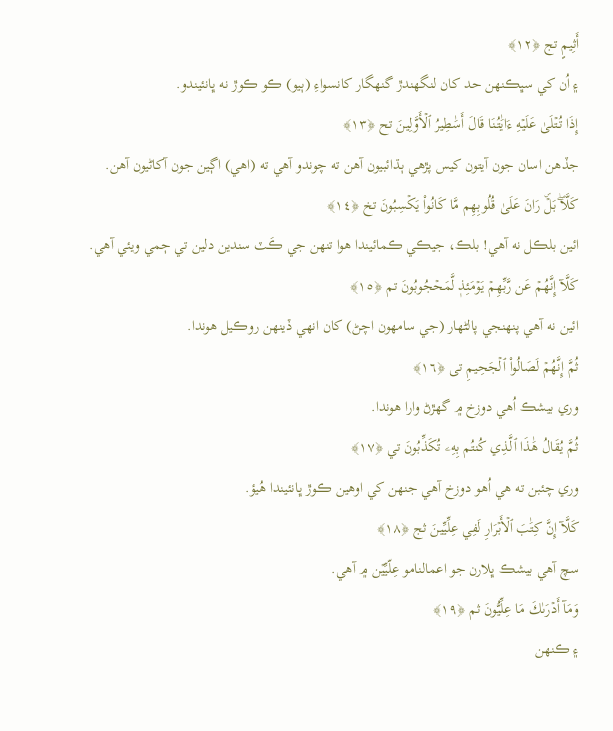أَثِيمٍ تج ﴿١٢﴾
۽ اُن کي سڀڪنھن حد کان لنگھندڙ گنھگار کانسواءِ (ٻيو) ڪو ڪوڙ نه ڀانئيندو.
إِذَا تُتۡلَىٰ عَلَيۡهِ ءَايَٰتُنَا قَالَ أَسَٰطِيرُ ٱلۡأَوَّلِينَ تح ﴿١٣﴾
جڏھن اسان جون آيتون کيس پڙھي ٻڌائبيون آھن ته چوندو آھي ته (اھي) اڳين جون آکاڻيون آھن.
كَلَّاۖ بَلۡۜ رَانَ عَلَىٰ قُلُوبِهِم مَّا كَانُواْ يَكۡسِبُونَ تخ ﴿١٤﴾
ائين بلڪل نه آھي! بلڪ، جيڪي ڪمائيندا ھوا تنھن جي ڪَٽ سندين دلين تي ڄمي ويئي آھي.
كَلَّآ إِنَّهُمۡ عَن رَّبِّهِمۡ يَوۡمَئِذٖ لَّمَحۡجُوبُونَ تم ﴿١٥﴾
ائين نه آھي پنھنجي پالڻھار (جي سامھون اچڻ) کان انھي ڏينھن روڪيل ھوندا.
ثُمَّ إِنَّهُمۡ لَصَالُواْ ٱلۡجَحِيمِ تى ﴿١٦﴾
وري بيشڪ اُھي دوزخ ۾ گھڙڻ وارا ھوندا.
ثُمَّ يُقَالُ هَٰذَا ٱلَّذِي كُنتُم بِهِۦ تُكَذِّبُونَ تي ﴿١٧﴾
وري چئبن ته ھي اُھو دوزخ آھي جنھن کي اوھين ڪوڙ ڀانئيندا ھُيؤ.
كَلَّآ إِنَّ كِتَٰبَ ٱلۡأَبۡرَارِ لَفِي عِلِّيِّينَ ثج ﴿١٨﴾
سچ آھي بيشڪ ڀلارن جو اعمالنامو عِلّيِّيۡن ۾ آھي.
وَمَآ أَدۡرَىٰكَ مَا عِلِّيُّونَ ثم ﴿١٩﴾
۽ ڪنھن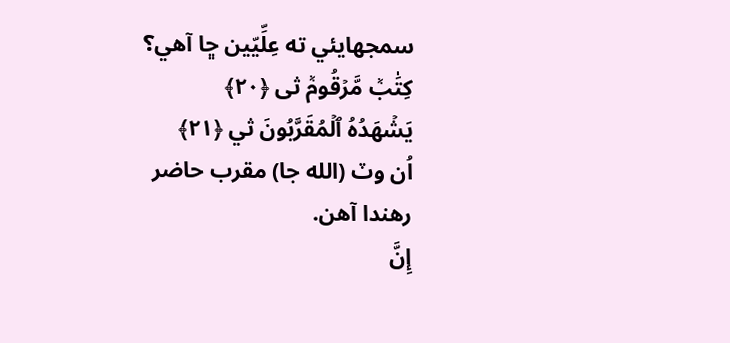سمجھايئي ته عِلِّيّين ڇا آھي؟
كِتَٰبٞ مَّرۡقُومٞ ثى ﴿٢٠﴾
يَشۡهَدُهُ ٱلۡمُقَرَّبُونَ ثي ﴿٢١﴾
اُن وٽ (الله جا) مقرب حاضر رھندا آھن.
إِنَّ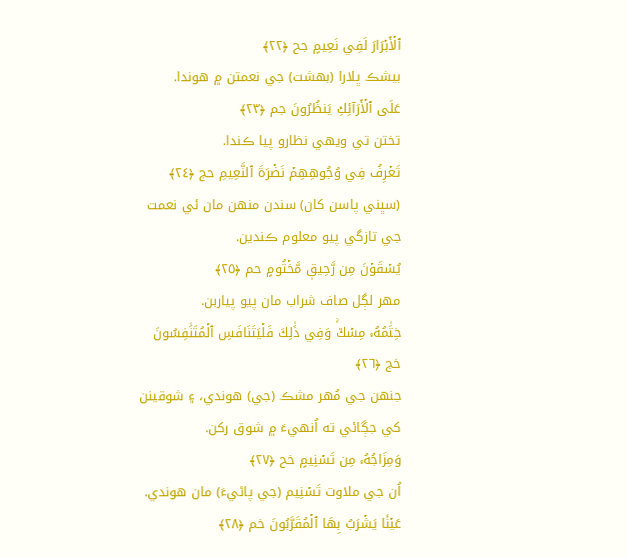ٱلۡأَبۡرَارَ لَفِي نَعِيمٍ جح ﴿٢٢﴾
بيشڪ ڀلارا (بھشت) جي نعمتن ۾ ھوندا.
عَلَى ٱلۡأَرَآئِكِ يَنظُرُونَ جم ﴿٢٣﴾
تختن تي ويھي نظارو پيا ڪندا.
تَعۡرِفُ فِي وُجُوهِهِمۡ نَضۡرَةَ ٱلنَّعِيمِ حج ﴿٢٤﴾
(سڀني پاسن کان) سندن منھن مان ئي نعمت جي تازگي پيو معلوم ڪندين.
يُسۡقَوۡنَ مِن رَّحِيقٖ مَّخۡتُومٍ حم ﴿٢٥﴾
مھر لڳل صاف شراب مان پيو پياربن.
خِتَٰمُهُۥ مِسۡكٞۚ وَفِي ذَٰلِكَ فَلۡيَتَنَافَسِ ٱلۡمُتَنَٰفِسُونَ خج ﴿٢٦﴾
جنھن جي مُھر مشڪ (جي) ھوندي، ۽ شوقينن کي جڳائي ته اُنھيءَ ۾ شوق رکن.
وَمِزَاجُهُۥ مِن تَسۡنِيمٍ خح ﴿٢٧﴾
اُن جي ملاوت تَسۡنِيم (جي پاڻيءَ) مان ھوندي.
عَيۡنٗا يَشۡرَبُ بِهَا ٱلۡمُقَرَّبُونَ خم ﴿٢٨﴾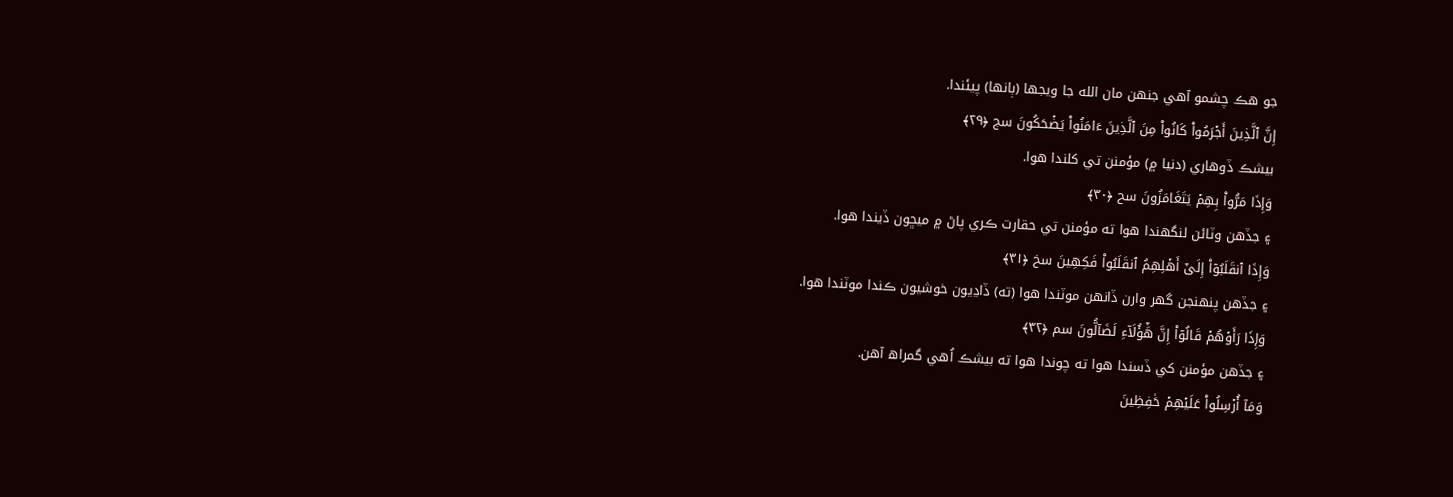جو ھڪ چشمو آھي جنھن مان الله جا ويجھا (ٻانھا) پيئندا.
إِنَّ ٱلَّذِينَ أَجۡرَمُواْ كَانُواْ مِنَ ٱلَّذِينَ ءَامَنُواْ يَضۡحَكُونَ سج ﴿٢٩﴾
بيشڪ ڏوھاري (دنيا ۾) مؤمنن تي کلندا ھوا.
وَإِذَا مَرُّواْ بِهِمۡ يَتَغَامَزُونَ سح ﴿٣٠﴾
۽ جڏھن وٽائن لنگھندا ھوا ته مؤمنن تي حقارت ڪري پاڻ ۾ ميڇون ڏيندا ھوا.
وَإِذَا ٱنقَلَبُوٓاْ إِلَىٰٓ أَهۡلِهِمُ ٱنقَلَبُواْ فَكِهِينَ سخ ﴿٣١﴾
۽ جڏھن پنھنجن گھر وارن ڏانھن موٽندا ھوا (ته) ڏاڍيون خوشيون ڪندا موٽندا ھوا.
وَإِذَا رَأَوۡهُمۡ قَالُوٓاْ إِنَّ هَٰٓؤُلَآءِ لَضَآلُّونَ سم ﴿٣٢﴾
۽ جڏھن مؤمنن کي ڏسندا ھوا ته چوندا ھوا ته بيشڪ اُھي گمراھ آھن.
وَمَآ أُرۡسِلُواْ عَلَيۡهِمۡ حَٰفِظِينَ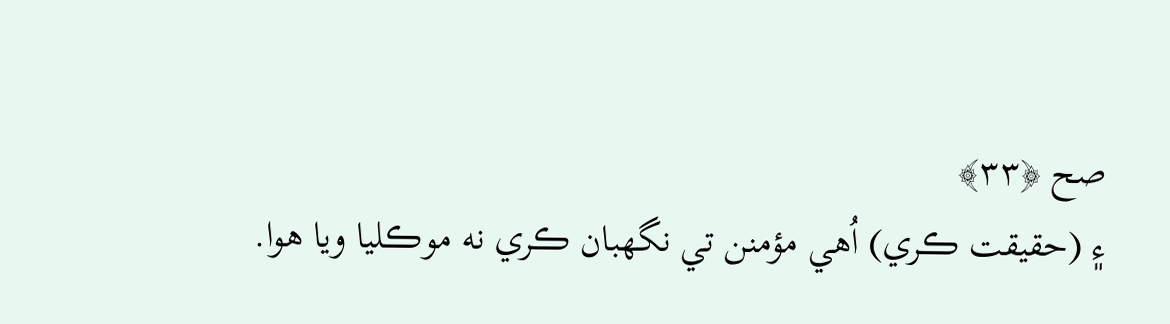صح ﴿٣٣﴾
۽ (حقيقت ڪري) اُھي مؤمنن تي نگھبان ڪري نه موڪليا ويا ھوا.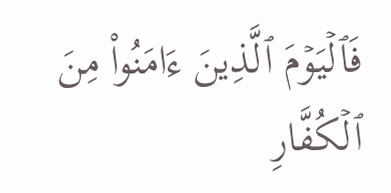فَٱلۡيَوۡمَ ٱلَّذِينَ ءَامَنُواْ مِنَ ٱلۡكُفَّارِ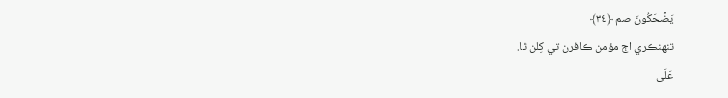يَضۡحَكُونَ صم ﴿٣٤﴾
تنھنڪري اڄ مؤمن ڪافرن تي کِلن ٿا.
عَلَى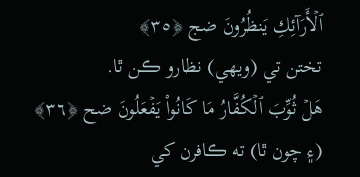ٱلۡأَرَآئِكِ يَنظُرُونَ ضج ﴿٣٥﴾
تختن تي (ويھي) نظارو ڪن ٿا.
هَلۡ ثُوِّبَ ٱلۡكُفَّارُ مَا كَانُواْ يَفۡعَلُونَ ضح ﴿٣٦﴾
(۽ چون ٿا) ته ڪافرن کي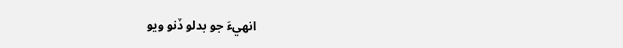انھيءَ جو بدلو ڏنو ويو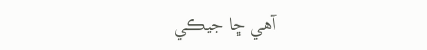آھي ڇا جيڪي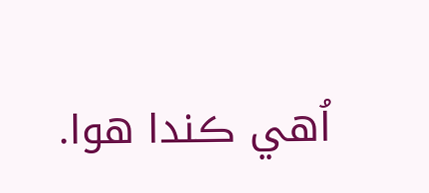اُھي ڪندا ھوا.